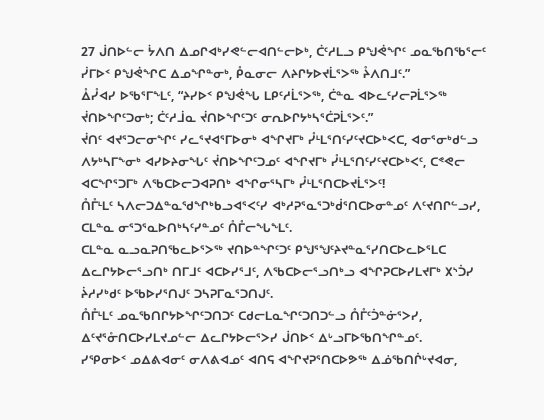27 ᒎᑎᐅᓪᓕ ᔮᐱᑎ ᐃᓄᒋᐊᒃᓯᕙᓪᓕᐊᑎᓪᓕᐅᒃ, ᑖᑦᓱᒪᓗ ᑭᖑᕚᖏᑦ ᓄᓇᖃᑎᖃᕐᓕᑦ ᓰᒥᐅᑉ ᑭᖑᕚᖏᑕ ᐃᓄᖏᓐᓂᒃ, ᑬᓇᓂᓕ ᐱᔨᒋᔭᐅᔪᒫᕐᐳᖅ ᔧᐱᑎᒧᑦ.”
ᐂᓮᐊᓯ ᐅᖃᕐᒥᖕᒪᑦ, “ᔨᓯᐅᑉ ᑭᖑᕚᖓ ᒪᑭᑦᓱᒫᕐᐳᖅ, ᑖᓐᓇ ᐊᐅᓚᑦᓯᓕᕈᒫᕐᐳᖅ ᔫᑎᐅᖏᑦᑐᓂᒃ; ᑖᑦᓱᒨᓇ ᔫᑎᐅᖏᑦᑐᑦ ᓂᕆᐅᒋᔭᒃᓴᕐᑖᕈᒫᕐᐳᑦ.”
ᔫᑎᑦ ᐊᔪᕐᑐᓕᓂᖏᑦ ᓯᓚᕐᔪᐊᕐᒥᐅᓂᒃ ᐊᖏᔪᒥᒃ ᓮᒻᒪᕐᑎᑦᓯᑦᔪᑕᐅᒃᐸᑕ, ᐊᓂᕐᓂᒃᑯᓪᓗ ᐱᔭᒃᓴᒥᖕᓂᒃ ᐊᓯᐅᔨᓂᖓᑦ ᔫᑎᐅᖏᑦᑐᓄᑦ ᐊᖏᔪᒥᒃ ᓮᒻᒪᕐᑎᑦᓯᑦᔪᑕᐅᒃᐸᑦ, ᑕᕝᕙᓕ ᐊᑕᖏᕐᑐᒥᒃ ᐱᖃᑕᐅᓕᑐᐊᕈᑎᒃ ᐊᖏᓂᕐᓴᒥᒃ ᓮᒻᒪᕐᑎᑕᐅᔪᒫᕐᐳᑦ!
ᑍᒤᒻᒪᑦ ᓴᐱᓕᑐᐃᓐᓇᖁᖏᒃᑲᓗᐊᕐᐸᑦᓯ ᐊᒃᓱᕈᕐᓇᕐᑐᒃᑰᕐᑎᑕᐅᓂᓐᓄᑦ ᐱᑦᔪᑎᒋᓪᓗᓯ, ᑕᒪᓐᓇ ᓂᕐᑐᕐᓇᐅᑎᒃᓴᑦᓯᓐᓄᑦ ᑍᒤᓕᖓᖕᒪᑦ.
ᑕᒪᓐᓇ ᓇᓗᓇᕈᑎᖃᓚᐅᕐᐳᖅ ᔪᑎᐅᓐᖏᑦᑐᑦ ᑭᖑᕐᖑᑦᔨᔪᓐᓇᕐᓯᑎᑕᐅᓚᐅᕐᒪᑕ ᐃᓚᒋᔭᐅᓕᕐᓗᑎᒃ ᑎᒥᒧᑦ ᐊᑕᐅᓯᕐᒧᑦ, ᐱᖃᑕᐅᓕᕐᓗᑎᒃᓗ ᐊᖏᕈᑕᐅᓯᒪᔪᒥᒃ ᙭ᔅᑑᓯ ᔩᓱᓯᒃᑯᑦ ᐅᖃᐅᓯᕐᑎᒍᑦ ᑐᓴᕈᒥᓇᕐᑐᑎᒍᑦ.
ᑍᒤᒻᒪᑦ ᓄᓇᖃᑎᒋᔭᐅᖏᑦᑐᑎᑐᑦ ᑕᑯᓕᒪᓇᖏᑦᑐᑎᑐᓪᓗ ᑍᒤᑦᑑᓐᓃᕐᐳᓯ, ᐃᑦᔪᕐᓁᑎᑕᐅᓯᒪᔪᓄᓪᓕ ᐃᓚᒋᔭᐅᓕᕐᐳᓯ ᒎᑎᐅᑉ ᐃᒡᓗᒥᐅᖃᑎᖏᓐᓄᑦ.
ᓯᕿᓂᐅᑉ ᓄᐃᕕᐊᓂᑦ ᓂᐱᕕᐊᓄᑦ ᐊᑎᕋ ᐊᖏᔪᕈᕐᑎᑕᐅᕗᖅ ᐃᓅᖃᑎᒌᒡᔪᐊᓂ,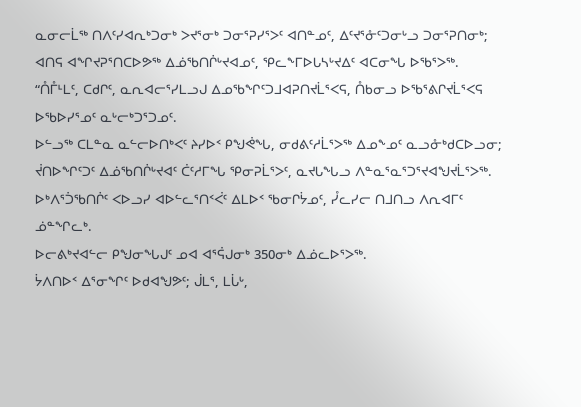ᓇᓂᓕᒫᖅ ᑎᐱᑦᓯᐊᕆᒃᑐᓂᒃ ᐳᔪᕐᓂᒃ ᑐᓂᕐᕈᓯᕐᐳᑦ ᐊᑎᓐᓄᑦ, ᐃᑦᔪᕐᓁᑦᑐᓂᒡᓗ ᑐᓂᕐᕈᑎᓂᒃ; ᐊᑎᕋ ᐊᖏᔪᕈᕐᑎᑕᐅᕗᖅ ᐃᓅᖃᑎᒌᒡᔪᐊᓄᑦ, ᕿᓚᖕᒥᐅᒐᓴᒡᔪᐃᑦ ᐊᑕᓂᖓ ᐅᖃᕐᐳᖅ.
“ᑍᒤᒻᒪᑦ, ᑕᑯᒋᑦ, ᓇᕆᐊᓕᕐᓯᒪᓗᒍ ᐃᓄᖃᖏᑦᑐᒧᐊᕈᑎᔪᒫᕐᐸᕋ, ᑍᑲᓂᓗ ᐅᖃᕐᕕᒋᔪᒫᕐᐸᕋ ᐅᖃᐅᓯᕐᓄᑦ ᓇᒡᓕᒃᑐᕐᑐᓄᑦ.
ᐅᓪᓗᖅ ᑕᒪᓐᓇ ᓇᓪᓕᐅᑎᒃᐸᑦ ᔨᓯᐅᑉ ᑭᖑᕚᖓ, ᓂᑯᕕᑦᓱᒫᕐᐳᖅ ᐃᓄᖕᓄᑦ ᓇᓗᓁᒃᑯᑕᐅᓗᓂ; ᔫᑎᐅᖏᑦᑐᑦ ᐃᓅᖃᑎᒌᒡᔪᐊᑦ ᑖᑦᓱᒥᖓ ᕿᓂᕈᒫᕐᐳᑦ, ᓇᔪᒐᖓᓗ ᐱᓐᓇᕐᓇᕐᑐᕐᔪᐊᖑᔪᒫᕐᐳᖅ.
ᐅᒃᐱᕐᑑᖃᑎᒌᑦ ᐸᐅᓗᓯ ᐊᐅᓪᓚᕐᑎᑉᐹᑦ ᐃᒪᐅᑉ ᖃᓂᒋᔮᓄᑦ, ᓮᓚᓯᓕ ᑎᒧᑎᓗ ᐱᕆᐊᒥᑦ ᓅᓐᖏᓚᒃ.
ᐅᓕᕕᒃᔪᐊᓪᓕ ᑭᖑᓂᖓᒍᑦ ᓄᐊ ᐊᕐᕌᒍᓂᒃ 350ᓂᒃ ᐃᓅᓚᐅᕐᐳᖅ.
ᔮᐱᑎᐅᑉ ᐃᕐᓂᖏᑦ ᐅᑯᐊᖑᕗᑦ; ᒎᒪᕐ, ᒪᒑᒡ,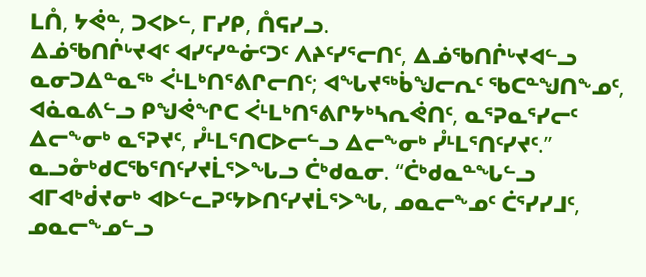ᒪᑍ, ᔭᕚᓐ, ᑐᐸᐅᓪ, ᒥᓯᑭ, ᑍᕋᓯᓗ.
ᐃᓅᖃᑎᒌᒡᔪᐊᑦ ᐊᓯᑦᓯᓐᓃᑦᑐᑦ ᐱᔨᑦᓯᕐᓕᑎᑦ, ᐃᓅᖃᑎᒌᒡᔪᐊᓪᓗ ᓇᓂᑐᐃᓐᓇᖅ ᐹᒻᒪᒃᑎᕐᕕᒋᓕᑎᑦ; ᐊᖓᔪᖅᑳᖑᓕᕆᑦ ᖃᑕᓐᖑᑎᖕᓄᑦ, ᐊᓈᓇᕕᓪᓗ ᑭᖑᕚᖏᑕ ᐹᒻᒪᒃᑎᕐᕕᒋᔭᒃᓴᕆᕚᑎᑦ, ᓇᕐᕈᓇᕐᓯᓕᑦ ᐃᓕᖕᓂᒃ ᓇᕐᕈᔪᑦ, ᓮᒻᒪᕐᑎᑕᐅᓕᓪᓗ ᐃᓕᖕᓂᒃ ᓮᒻᒪᕐᑎᑦᓯᔪᑦ.”
ᓇᓗᓁᒃᑯᑕᖃᕐᑎᑦᓯᔪᒫᕐᐳᖓᓗ ᑖᒃᑯᓇᓂ. “ᑖᒃᑯᓇᓐᖓᓪᓗ ᐊᒥᐊᒃᑰᔪᓂᒃ ᐊᐅᓪᓚᕈᑦᔭᐅᑎᑦᓯᔪᒫᕐᐳᖓ, ᓄᓇᓕᖕᓄᑦ ᑖᕐᓯᓯᒧᑦ, ᓄᓇᓕᖕᓄᓪᓗ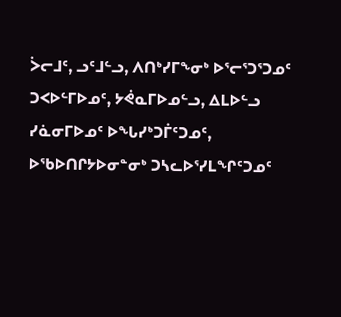ᐴᓕᒧᑦ, ᓗᑦᒧᓪᓗ, ᐱᑎᒃᓯᒥᖕᓂᒃ ᐅᕐᓕᕐᑐᕐᑐᓄᑦ ᑐᐸᐅᓪᒥᐅᓄᑦ, ᔭᕚᓇᒥᐅᓄᓪᓗ, ᐃᒪᐅᓪᓗ ᓯᓈᓂᒥᐅᓄᑦ ᐅᖓᓯᒃᑐᒦᑦᑐᓄᑦ, ᐅᖃᐅᑎᒋᔭᐅᓂᓐᓂᒃ ᑐᓴᓚᐅᕐᓯᒪᖏᑦᑐᓄᑦ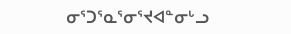ᓂᕐᑐᕐᓇᕐᓂᕐᔪᐊᓐᓂᒡᓗ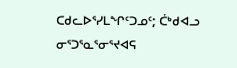ᑕᑯᓚᐅᕐᓯᒪᖏᑦᑐᓄᑦ; ᑖᒃᑯᐊᓗ ᓂᕐᑐᕐᓇᕐᓂᕐᔪᐊᕋ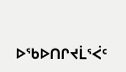ᐅᖃᐅᑎᒋᔪᒫᕐᐹᑦ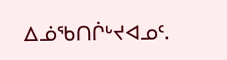ᐃᓅᖃᑎᒌᒡᔪᐊᓄᑦ.